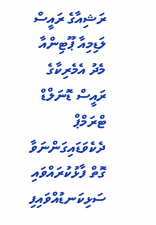ރަޝިއާގެ ރައީސް ލަޑިމިއާ ޕޫޓިންއާ މެދު އެމެރިކާގެ ރައީސް ޑޮނަލްޑް ޓްރަމްޕް ދެކެވަޑައިގަންނަވާ ގޮތް ފާޅުކުރައްވައި ސަޅިކަނޑުއްވައިފި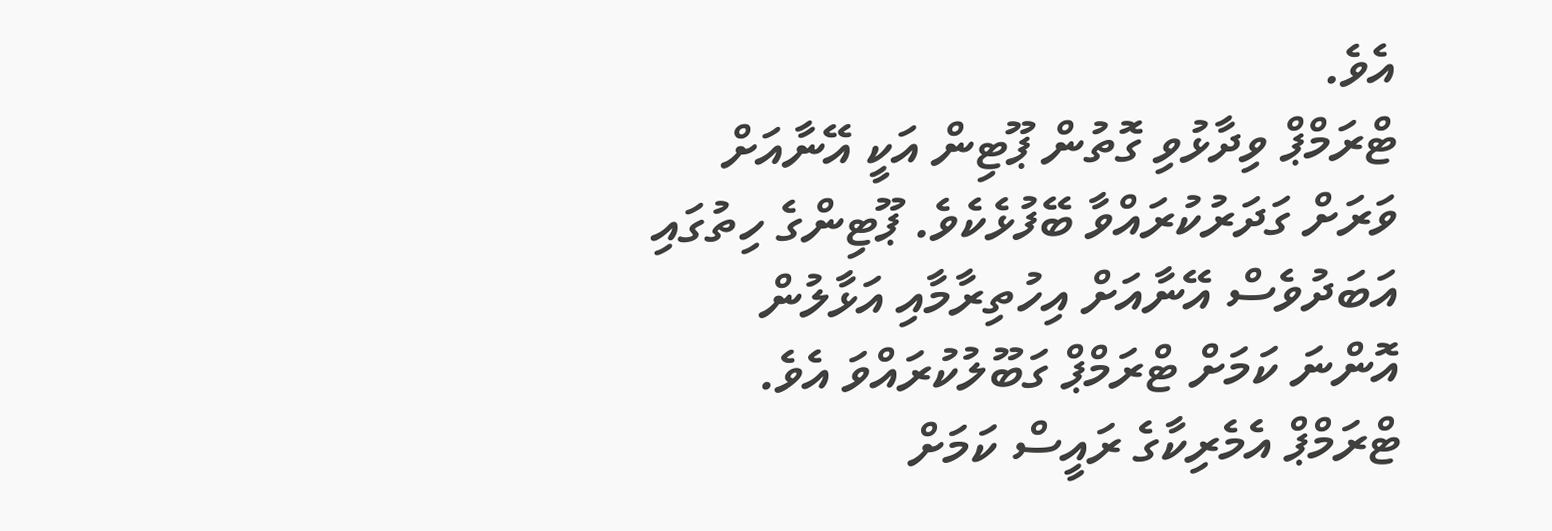އެވެ.
ޓްރަމްޕް ވިދާޅުވި ގޮތުން ޕޫޓިން އަކީ އޭނާއަށް ވަރަށް ގަދަރުކުރައްވާ ބޭފުޅެކެވެ. ޕޫޓިންގެ ހިތުގައި އަބަދުވެސް އޭނާއަށް އިހުތިރާމާއި އަޅާލުން އޮންނަ ކަމަށް ޓްރަމްޕް ގަބޫލުކުރައްވަ އެވެ.
ޓްރަމްޕް އެމެރިކާގެ ރައީސް ކަމަށް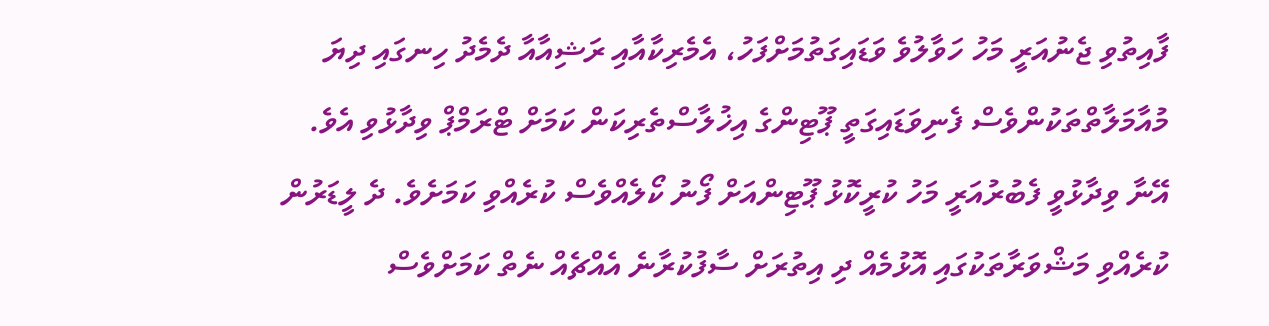ފާއިތުވި ޖެނުއަރީ މަހު ހަވާލުވެ ވަޑައިގަތުމަށްފަހު، އެމެރިކާއާއި ރަޝިއާއާ ދެމެދު ހިނގައި ދިޔަ މުއާމަލާތްތަކުންވެސް ފެނިވަޑައިގަތީ ޕޫޓިންގެ އިޚުލާސްތެރިކަން ކަމަށް ޓްރަމްޕް ވިދާޅުވި އެވެ.
އޭނާ ވިދާޅުވީ ފެބުރުއަރީ މަހު ކުރީކޮޅު ޕޫޓިންއަށް ފޯނު ކޯލެއްވެސް ކުރެއްވި ކަމަށެވެ. ދެ ލީޑަރުން ކުރެއްވި މަޝްވަރާތަކުގައި އޮޅުމެއް ދި އިތުރަށް ސާފުކުރާނެ އެއްޗެއް ނެތް ކަމަށްވެސް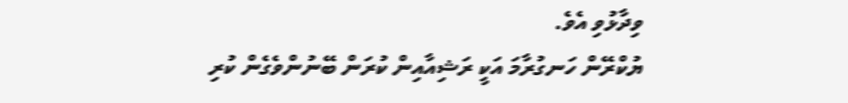ވިދާޅުވި އެވެ.
ޔުކްރޭން ހަނގުރާމަ އަކީ ރަޝިއާއިން ކުރަން ބޭނުންވެގެން ކުރި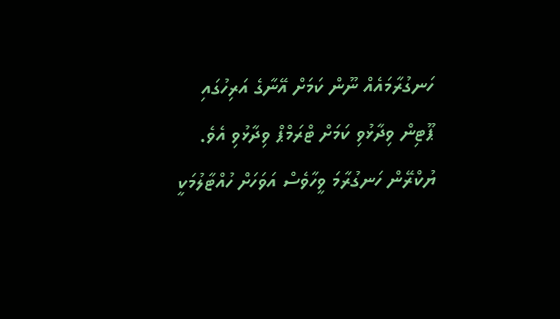ހަނގުރާމައެއް ނޫން ކަމަށް އޭނާގެ އަރިހުގައި ޕޫޓިން ވިދާޅުވި ކަމަށް ޓްރަމްޕް ވިދާޅުވި އެވެ. ޔުކްރޭން ހަނގުރާމަ ވީހާވެސް އަވަހަށް ހުއްޓާލުމަކީ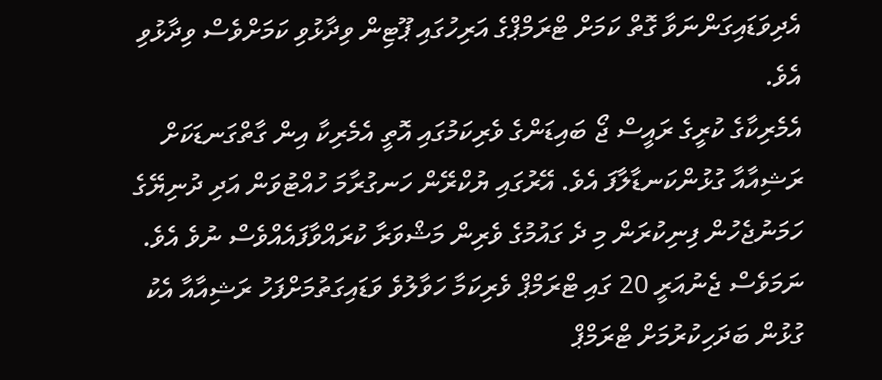އެދިވަޑައިގަންނަވާ ގޮތް ކަމަށް ޓްރަމްޕްގެ އަރިހުގައި ޕޫޓިން ވިދާޅުވި ކަމަށްވެސް ވިދާޅުވި އެވެ.
އެމެރިކާގެ ކުރީގެ ރައީސް ޖޯ ބައިޑަންގެ ވެރިކަމުގައި އޮތީ އެމެރިކާ އިން ގާތްގަނޑަކަށް ރަޝިއާއާ ގުޅުންކަނޑާލާފަ އެވެ. އޭރުގައި ޔުކްރޭން ހަނގުރާމަ ހުއްޓުވަން އަދި ދުނިޔޭގެ ހަމަނުޖެހުން ފިނިކުރަން މި ދެ ގައުމުގެ ވެރިން މަޝްވަރާ ކުރައްވާފައެއްވެސް ނުވެ އެވެ.
ނަމަވެސް ޖެނުއަރީ 20 ގައި ޓްރަމްޕް ވެރިކަމާ ހަވާލުވެ ވަޑައިގަތުމަށްފަހު ރަޝިއާއާ އެކު ގުޅުން ބަދަހިކުރުމަށް ޓްރަމްޕް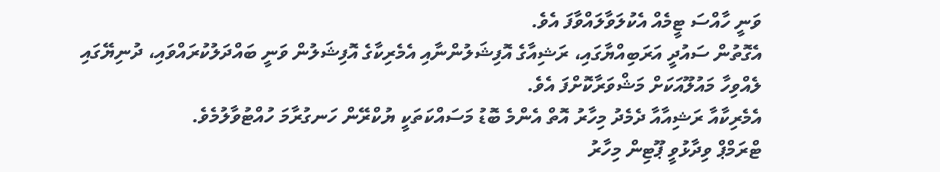ވަނީ ހާއްސަ ޓީމެއް އެކުލަވާލައްވާފަ އެވެ.
އެގޮތުން ސައުދީ އަރަބިއްޔާގައި، ރަޝިއާގެ އޮފިޝަލުންނާއި އެމެރިކާގެ އޮފިޝަލުން ވަނީ ބައްދަލުކުރައްވައި، ދުނިޔޭގައި ލެއްވިހާ މައުލޫއަކަށް މަޝްވަރާކޮށްފަ އެވެ.
އެމެރިކާއާ ރަޝިއާއާ ދެމެދު މިހާރު އޮތް އެންމެ ބޮޑު މަސައްކަތަކީ ޔުކްރޭން ހަނގުރާމަ ހުއްޓުވާލުމެވެ.
ޓްރަމްޕް ވިދާޅުވީ ޕޫޓިން މިހާރު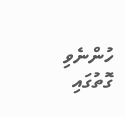ހުންނެވި ގޮތުގައި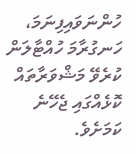ހުންނަވައިފިނަމަ، ހަނގުރާމަ ހުއްޓާލަން ކުރެވޭ މަޝްވަރާތައް ކޮޅެއްގައި ޖެހޭނެ ކަމަށެވެ.